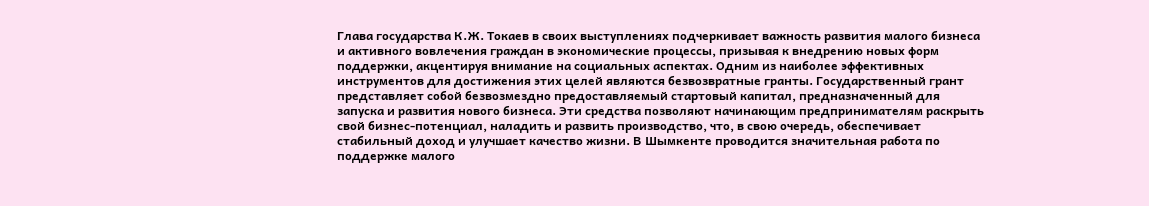Глава государства К.Ж. Токаев в своих выступлениях подчеркивает важность развития малого бизнеса и активного вовлечения граждан в экономические процессы, призывая к внедрению новых форм поддержки, акцентируя внимание на социальных аспектах. Одним из наиболее эффективных инструментов для достижения этих целей являются безвозвратные гранты. Государственный грант представляет собой безвозмездно предоставляемый стартовый капитал, предназначенный для запуска и развития нового бизнеса. Эти средства позволяют начинающим предпринимателям раскрыть свой бизнес-потенциал, наладить и развить производство, что, в свою очередь, обеспечивает стабильный доход и улучшает качество жизни. В Шымкенте проводится значительная работа по поддержке малого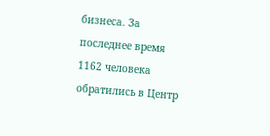бизнеса. За последнее время 1162 человека обратились в Центр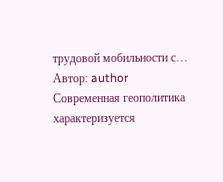трудовой мобильности с…
Автор: author
Современная геополитика характеризуется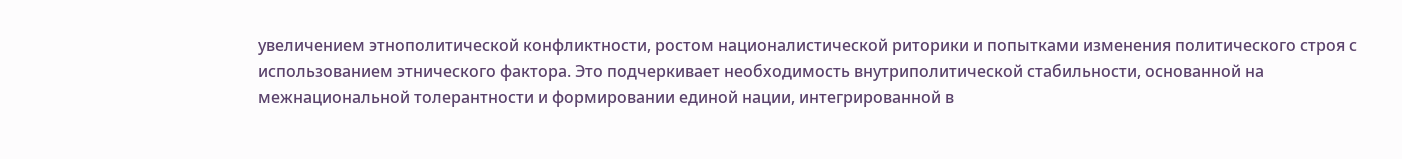увеличением этнополитической конфликтности, ростом националистической риторики и попытками изменения политического строя с использованием этнического фактора. Это подчеркивает необходимость внутриполитической стабильности, основанной на межнациональной толерантности и формировании единой нации, интегрированной в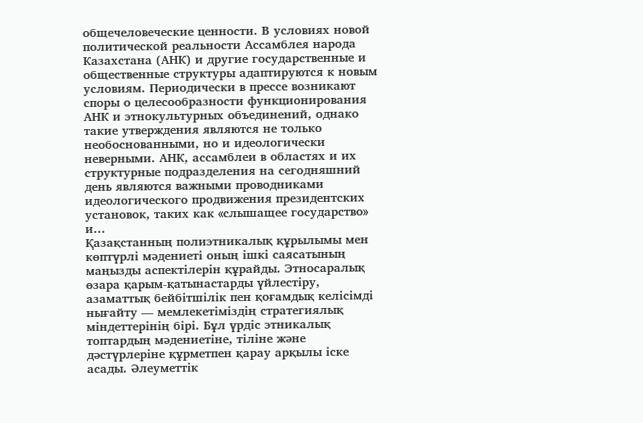общечеловеческие ценности. В условиях новой политической реальности Ассамблея народа Казахстана (АНК) и другие государственные и общественные структуры адаптируются к новым условиям. Периодически в прессе возникают споры о целесообразности функционирования АНК и этнокультурных объединений, однако такие утверждения являются не только необоснованными, но и идеологически неверными. АНК, ассамблеи в областях и их структурные подразделения на сегодняшний день являются важными проводниками идеологического продвижения президентских установок, таких как «слышащее государство» и…
Қазақстанның полиэтникалық құрылымы мен көптүрлі мәдениеті оның ішкі саясатының маңызды аспектілерін құрайды. Этносаралық өзара қарым-қатынастарды үйлестіру, азаматтық бейбітшілік пен қоғамдық келісімді нығайту — мемлекетіміздің стратегиялық міндеттерінің бірі. Бұл үрдіс этникалық топтардың мәдениетіне, тіліне және дәстүрлеріне құрметпен қарау арқылы іске асады. Әлеуметтік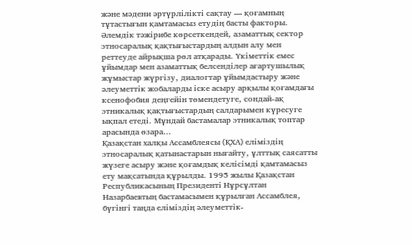және мәдени әртүрлілікті сақтау — қоғамның тұтастығын қамтамасыз етудің басты факторы. Әлемдік тәжірибе көрсеткендей, азаматтық сектор этносаралық қақтығыстардың алдын алу мен реттеуде айрықша рөл атқарады. Үкіметтік емес ұйымдар мен азаматтық белсенділер ағартушылық жұмыстар жүргізу, диалогтар ұйымдастыру және әлеуметтік жобаларды іске асыру арқылы қоғамдағы ксенофобия деңгейін төмендетуге, сондай-ақ этникалық қақтығыстардың салдарымен күресуге ықпал етеді. Мұндай бастамалар этникалық топтар арасында өзара…
Қазақстан халқы Ассамблеясы (ҚХА) еліміздің этносаралық қатынастарын нығайту, ұлттық саясатты жүзеге асыру және қоғамдық келісімді қамтамасыз ету мақсатында құрылды. 1995 жылы Қазақстан Республикасының Президенті Нұрсұлтан Назарбаевтың бастамасымен құрылған Ассамблея, бүгінгі таңда еліміздің әлеуметтік-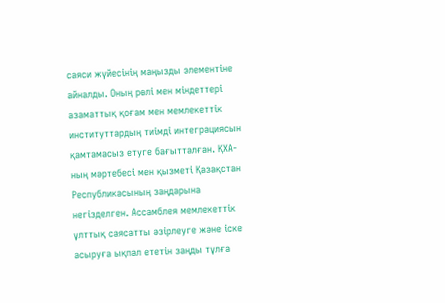саяси жүйесінің маңызды элементіне айналды. Оның рөлі мен міндеттері азаматтық қоғам мен мемлекеттік институттардың тиімді интеграциясын қамтамасыз етуге бағытталған. ҚХА-ның мәртебесі мен қызметі Қазақстан Республикасының заңдарына негізделген. Ассамблея мемлекеттік ұлттық саясатты әзірлеуге және іске асыруға ықпал ететін заңды тұлға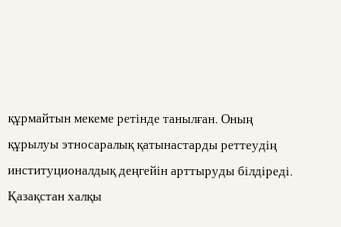құрмайтын мекеме ретінде танылған. Оның құрылуы этносаралық қатынастарды реттеудің институционалдық деңгейін арттыруды білдіреді. Қазақстан халқы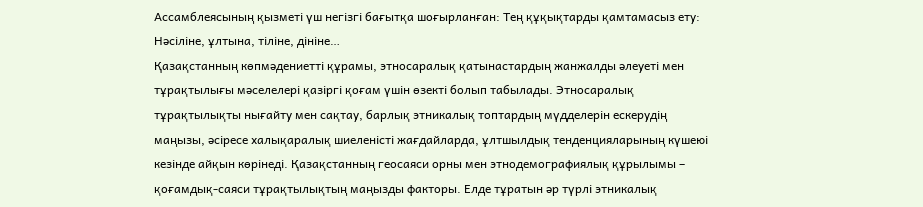Ассамблеясының қызметі үш негізгі бағытқа шоғырланған: Тең құқықтарды қамтамасыз ету: Нәсіліне, ұлтына, тіліне, дініне…
Қазақстанның көпмәдениетті құрамы, этносаралық қатынастардың жанжалды әлеуеті мен тұрақтылығы мәселелері қазіргі қоғам үшін өзекті болып табылады. Этносаралық тұрақтылықты нығайту мен сақтау, барлық этникалық топтардың мүдделерін ескерудің маңызы, әсіресе халықаралық шиеленісті жағдайларда, ұлтшылдық тенденцияларының күшеюі кезінде айқын көрінеді. Қазақстанның геосаяси орны мен этнодемографиялық құрылымы – қоғамдық-саяси тұрақтылықтың маңызды факторы. Елде тұратын әр түрлі этникалық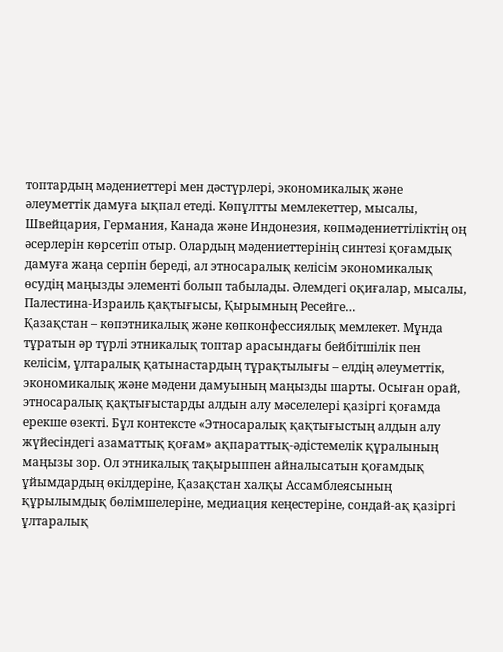топтардың мәдениеттері мен дәстүрлері, экономикалық және әлеуметтік дамуға ықпал етеді. Көпұлтты мемлекеттер, мысалы, Швейцария, Германия, Канада және Индонезия, көпмәдениеттіліктің оң әсерлерін көрсетіп отыр. Олардың мәдениеттерінің синтезі қоғамдық дамуға жаңа серпін береді, ал этносаралық келісім экономикалық өсудің маңызды элементі болып табылады. Әлемдегі оқиғалар, мысалы, Палестина-Израиль қақтығысы, Қырымның Ресейге…
Қазақстан – көпэтникалық және көпконфессиялық мемлекет. Мұнда тұратын әр түрлі этникалық топтар арасындағы бейбітшілік пен келісім, ұлтаралық қатынастардың тұрақтылығы – елдің әлеуметтік, экономикалық және мәдени дамуының маңызды шарты. Осыған орай, этносаралық қақтығыстарды алдын алу мәселелері қазіргі қоғамда ерекше өзекті. Бұл контексте «Этносаралық қақтығыстың алдын алу жүйесіндегі азаматтық қоғам» ақпараттық-әдістемелік құралының маңызы зор. Ол этникалық тақырыппен айналысатын қоғамдық ұйымдардың өкілдеріне, Қазақстан халқы Ассамблеясының құрылымдық бөлімшелеріне, медиация кеңестеріне, сондай-ақ қазіргі ұлтаралық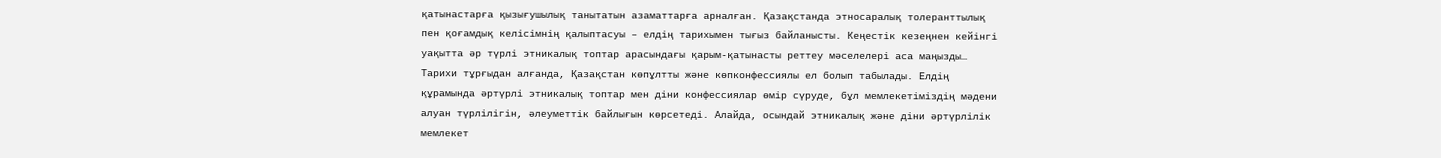қатынастарға қызығушылық танытатын азаматтарға арналған. Қазақстанда этносаралық толеранттылық пен қоғамдық келісімнің қалыптасуы – елдің тарихымен тығыз байланысты. Кеңестік кезеңнен кейінгі уақытта әр түрлі этникалық топтар арасындағы қарым-қатынасты реттеу мәселелері аса маңызды…
Тарихи тұрғыдан алғанда, Қазақстан көпұлтты және көпконфессиялы ел болып табылады. Елдің құрамында әртүрлі этникалық топтар мен діни конфессиялар өмір сүруде, бұл мемлекетіміздің мәдени алуан түрлілігін, әлеуметтік байлығын көрсетеді. Алайда, осындай этникалық және діни әртүрлілік мемлекет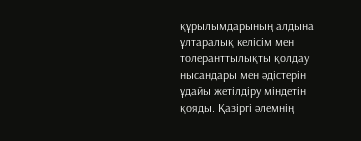құрылымдарының алдына ұлтаралық келісім мен толеранттылықты қолдау нысандары мен әдістерін ұдайы жетілдіру міндетін қояды. Қазіргі әлемнің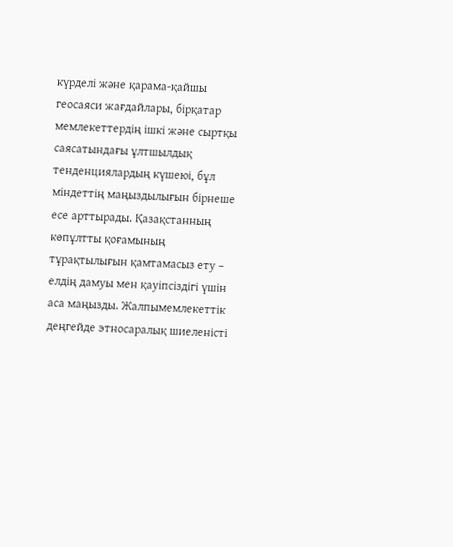күрделі және қарама-қайшы геосаяси жағдайлары, бірқатар мемлекеттердің ішкі және сыртқы саясатындағы ұлтшылдық тенденциялардың күшеюі, бұл міндеттің маңыздылығын бірнеше есе арттырады. Қазақстанның көпұлтты қоғамының тұрақтылығын қамтамасыз ету – елдің дамуы мен қауіпсіздігі үшін аса маңызды. Жалпымемлекеттік деңгейде этносаралық шиеленісті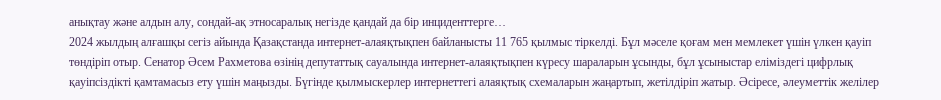анықтау және алдын алу, сондай-ақ этносаралық негізде қандай да бір инциденттерге…
2024 жылдың алғашқы сегіз айында Қазақстанда интернет-алаяқтықпен байланысты 11 765 қылмыс тіркелді. Бұл мәселе қоғам мен мемлекет үшін үлкен қауіп төндіріп отыр. Сенатор Әсем Рахметова өзінің депутаттық сауалында интернет-алаяқтықпен күресу шараларын ұсынды, бұл ұсыныстар еліміздегі цифрлық қауіпсіздікті қамтамасыз ету үшін маңызды. Бүгінде қылмыскерлер интернеттегі алаяқтық схемаларын жаңартып, жетілдіріп жатыр. Әсіресе, әлеуметтік желілер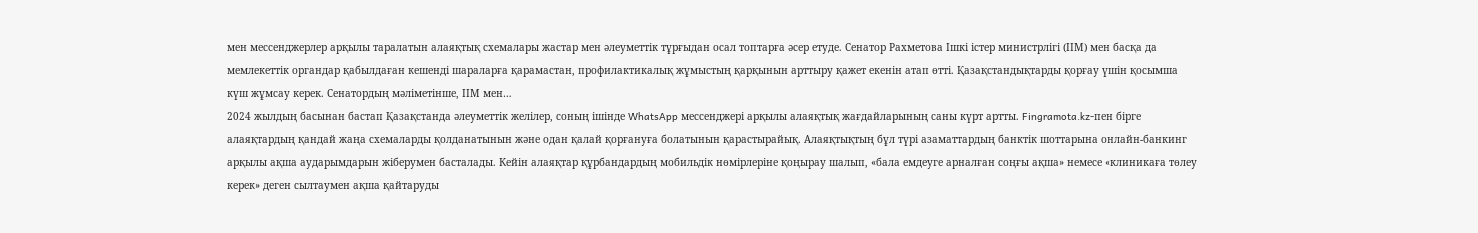мен мессенджерлер арқылы таралатын алаяқтық схемалары жастар мен әлеуметтік тұрғыдан осал топтарға әсер етуде. Сенатор Рахметова Ішкі істер министрлігі (ІІМ) мен басқа да мемлекеттік органдар қабылдаған кешенді шараларға қарамастан, профилактикалық жұмыстың қарқынын арттыру қажет екенін атап өтті. Қазақстандықтарды қорғау үшін қосымша күш жұмсау керек. Сенатордың мәліметінше, ІІМ мен…
2024 жылдың басынан бастап Қазақстанда әлеуметтік желілер, соның ішінде WhatsApp мессенджері арқылы алаяқтық жағдайларының саны күрт артты. Fingramota.kz-пен бірге алаяқтардың қандай жаңа схемаларды қолданатынын және одан қалай қорғануға болатынын қарастырайық. Алаяқтықтың бұл түрі азаматтардың банктік шоттарына онлайн-банкинг арқылы ақша аударымдарын жіберумен басталады. Кейін алаяқтар құрбандардың мобильдік нөмірлеріне қоңырау шалып, «бала емдеуге арналған соңғы ақша» немесе «клиникаға төлеу керек» деген сылтаумен ақша қайтаруды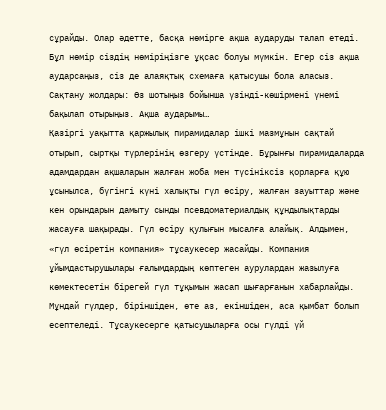сұрайды. Олар әдетте, басқа нөмірге ақша аударуды талап етеді. Бұл нөмір сіздің нөміріңізге ұқсас болуы мүмкін. Егер сіз ақша аударсаңыз, сіз де алаяқтық схемаға қатысушы бола аласыз. Сақтану жолдары: Өз шотыңыз бойынша үзінді-көшірмені үнемі бақылап отырыңыз. Ақша аударымы…
Қазіргі уақытта қаржылық пирамидалар ішкі мазмұнын сақтай отырып, сыртқы түрлерінің өзгеру үстінде. Бұрынғы пирамидаларда адамдардан ақшаларын жалған жоба мен түсініксіз қорларға құю ұсынылса, бүгінгі күні халықты гүл өсіру, жалған зауыттар және кен орындарын дамыту сынды псевдоматериалдық құндылықтарды жасауға шақырады. Гүл өсіру қулығын мысалға алайық. Алдымен, «гүл өсіретін компания» тұсаукесер жасайды. Компания ұйымдастырушылары ғалымдардың көптеген аурулардан жазылуға көмектесетін бірегей гүл тұқымын жасап шығарғанын хабарлайды. Мұндай гүлдер, біріншіден, өте аз, екіншіден, аса қымбат болып есептеледі. Тұсаукесерге қатысушыларға осы гүлді үй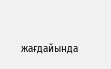жағдайында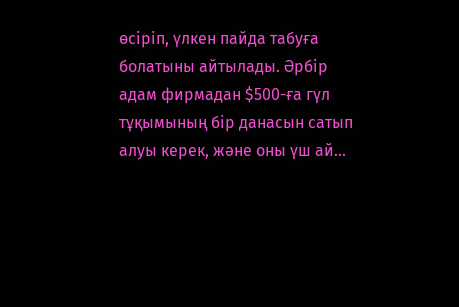өсіріп, үлкен пайда табуға болатыны айтылады. Әрбір адам фирмадан $500-ға гүл тұқымының бір данасын сатып алуы керек, және оны үш ай…